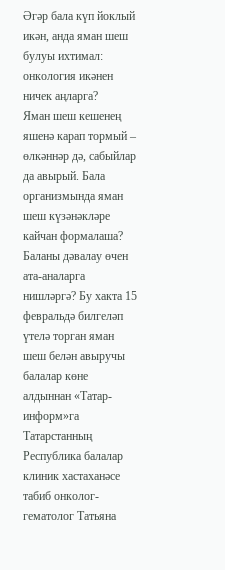Әгәр бала күп йоклый икән, анда яман шеш булуы ихтимал: онкология икәнен ничек аңларга?
Яман шеш кешенең яшенә карап тормый – өлкәннәр дә, сабыйлар да авырый. Бала организмында яман шеш күзәнәкләре кайчан формалаша? Баланы дәвалау өчен ата-аналарга нишләргә? Бу хакта 15 февральдә билгеләп үтелә торган яман шеш белән авыручы балалар көне алдыннан «Татар-информ»га Татарстанның Республика балалар клиник хастаханәсе табиб онколог-гематолог Татьяна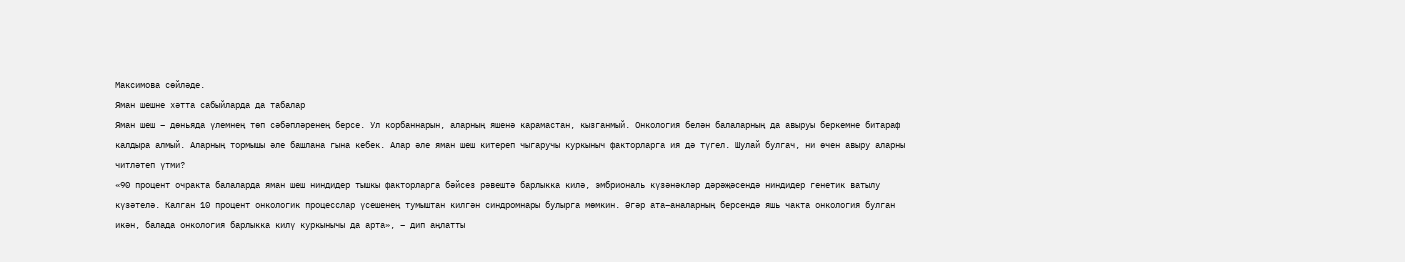Максимова сөйләде.
Яман шешне хәтта сабыйларда да табалар
Яман шеш – дөньяда үлемнең төп сәбәпләренең берсе. Ул корбаннарын, аларның яшенә карамастан, кызганмый. Онкология белән балаларның да авыруы беркемне битараф калдыра алмый. Аларның тормышы әле башлана гына кебек. Алар әле яман шеш китереп чыгаручы куркыныч факторларга ия дә түгел. Шулай булгач, ни өчен авыру аларны читләтеп үтми?
«90 процент очракта балаларда яман шеш ниндидер тышкы факторларга бәйсез рәвештә барлыкка килә, эмбриональ күзәнәкләр дәрәҗәсендә ниндидер генетик ватылу күзәтелә. Калган 10 процент онкологик процесслар үсешенең тумыштан килгән синдромнары булырга мөмкин. Әгәр ата–аналарның берсендә яшь чакта онкология булган икән, балада онкология барлыкка килү куркынычы да арта», – дип аңлатты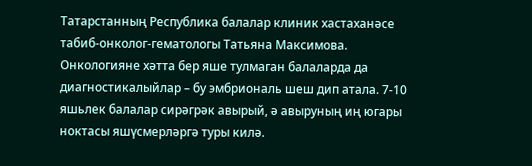Татарстанның Республика балалар клиник хастаханәсе табиб-онколог-гематологы Татьяна Максимова.
Онкологияне хәтта бер яше тулмаган балаларда да диагностикалыйлар – бу эмбриональ шеш дип атала. 7-10 яшьлек балалар сирәгрәк авырый, ә авыруның иң югары ноктасы яшүсмерләргә туры килә.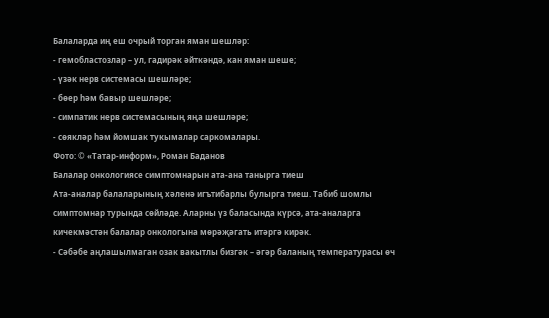Балаларда иң еш очрый торган яман шешләр:
- гемобластозлар – ул, гадирәк әйткәндә, кан яман шеше;
- үзәк нерв системасы шешләре;
- бөер һәм бавыр шешләре;
- симпатик нерв системасының яңа шешләре;
- сөякләр һәм йомшак тукымалар саркомалары.
Фото: © «Татар-информ», Роман Баданов
Балалар онкологиясе симптомнарын ата-ана танырга тиеш
Ата-аналар балаларының хәленә игътибарлы булырга тиеш. Табиб шомлы симптомнар турында сөйләде. Аларны үз баласында күрсә, ата-аналарга кичекмәстән балалар онкологына мөрәҗәгать итәргә кирәк.
- Сәбәбе аңлашылмаган озак вакытлы бизгәк – әгәр баланың температурасы өч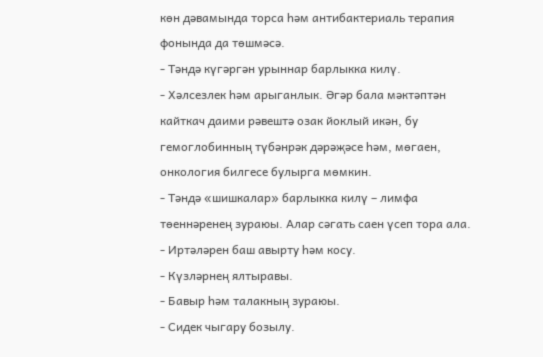көн дәвамында торса һәм антибактериаль терапия фонында да төшмәсә.
- Тәндә күгәргән урыннар барлыкка килү.
- Хәлсезлек һәм арыганлык. Әгәр бала мәктәптән кайткач даими рәвештә озак йоклый икән, бу гемоглобинның түбәнрәк дәрәҗәсе һәм, мөгаен, онкология билгесе булырга мөмкин.
- Тәндә «шишкалар» барлыкка килү – лимфа төеннәренең зураюы. Алар сәгать саен үсеп тора ала.
- Иртәләрен баш авырту һәм косу.
- Күзләрнең ялтыравы.
- Бавыр һәм талакның зураюы.
- Сидек чыгару бозылу.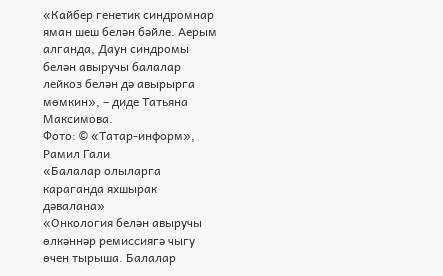«Кайбер генетик синдромнар яман шеш белән бәйле. Аерым алганда, Даун синдромы белән авыручы балалар лейкоз белән дә авырырга мөмкин», – диде Татьяна Максимова.
Фото: © «Татар-информ», Рамил Гали
«Балалар олыларга караганда яхшырак дәвалана»
«Онкология белән авыручы өлкәннәр ремиссиягә чыгу өчен тырыша. Балалар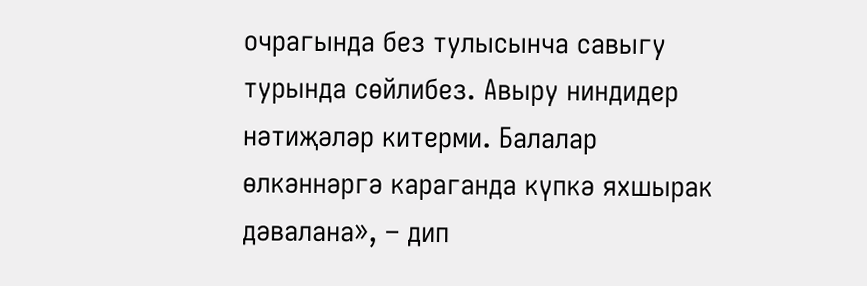очрагында без тулысынча савыгу турында сөйлибез. Авыру ниндидер нәтиҗәләр китерми. Балалар өлкәннәргә караганда күпкә яхшырак дәвалана», – дип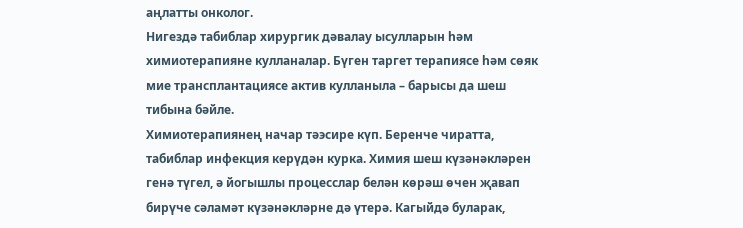аңлатты онколог.
Нигездә табиблар хирургик дәвалау ысулларын һәм химиотерапияне кулланалар. Бүген таргет терапиясе һәм сөяк мие трансплантациясе актив кулланыла – барысы да шеш тибына бәйле.
Химиотерапиянең начар тәэсире күп. Беренче чиратта, табиблар инфекция керүдән курка. Химия шеш күзәнәкләрен генә түгел, ә йогышлы процесслар белән көрәш өчен җавап бирүче сәламәт күзәнәкләрне дә үтерә. Кагыйдә буларак,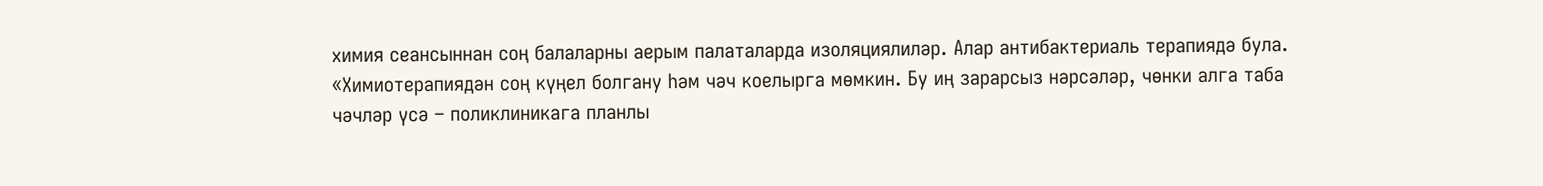химия сеансыннан соң балаларны аерым палаталарда изоляциялиләр. Алар антибактериаль терапиядә була.
«Химиотерапиядән соң күңел болгану һәм чәч коелырга мөмкин. Бу иң зарарсыз нәрсәләр, чөнки алга таба чәчләр үсә – поликлиникага планлы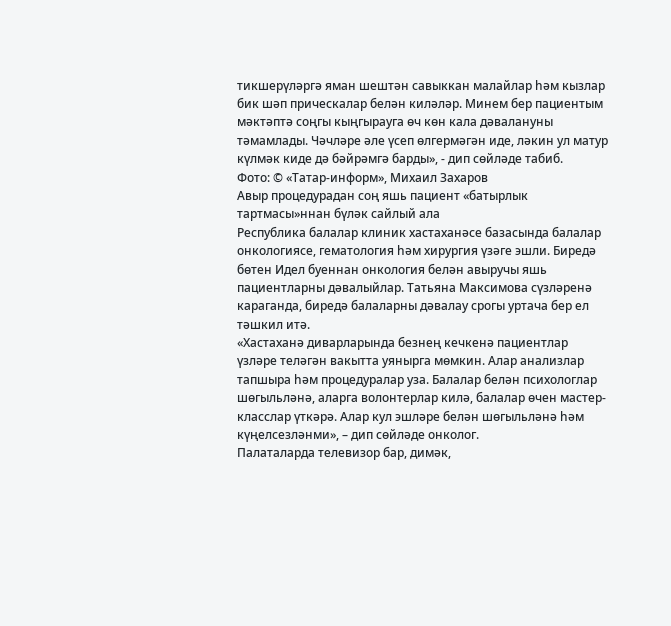тикшерүләргә яман шештән савыккан малайлар һәм кызлар бик шәп прическалар белән киләләр. Минем бер пациентым мәктәптә соңгы кыңгырауга өч көн кала дәвалануны тәмамлады. Чәчләре әле үсеп өлгермәгән иде, ләкин ул матур күлмәк киде дә бәйрәмгә барды», - дип сөйләде табиб.
Фото: © «Татар-информ», Михаил Захаров
Авыр процедурадан соң яшь пациент «батырлык тартмасы»ннан бүләк сайлый ала
Республика балалар клиник хастаханәсе базасында балалар онкологиясе, гематология һәм хирургия үзәге эшли. Биредә бөтен Идел буеннан онкология белән авыручы яшь пациентларны дәвалыйлар. Татьяна Максимова сүзләренә караганда, биредә балаларны дәвалау срогы уртача бер ел тәшкил итә.
«Хастаханә диварларында безнең кечкенә пациентлар үзләре теләгән вакытта уянырга мөмкин. Алар анализлар тапшыра һәм процедуралар уза. Балалар белән психологлар шөгыльләнә, аларга волонтерлар килә, балалар өчен мастер-класслар үткәрә. Алар кул эшләре белән шөгыльләнә һәм күңелсезләнми», – дип сөйләде онколог.
Палаталарда телевизор бар, димәк,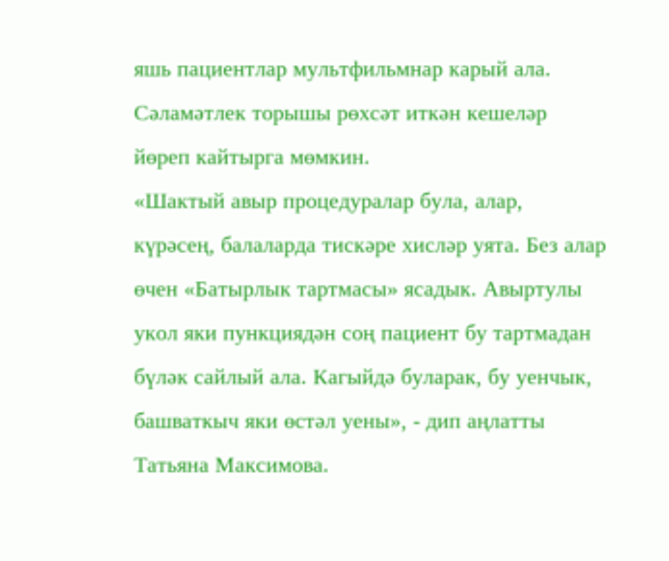яшь пациентлар мультфильмнар карый ала. Сәламәтлек торышы рөхсәт иткән кешеләр йөреп кайтырга мөмкин.
«Шактый авыр процедуралар була, алар, күрәсең, балаларда тискәре хисләр уята. Без алар өчен «Батырлык тартмасы» ясадык. Авыртулы укол яки пункциядән соң пациент бу тартмадан бүләк сайлый ала. Кагыйдә буларак, бу уенчык, башваткыч яки өстәл уены», - дип аңлатты Татьяна Максимова.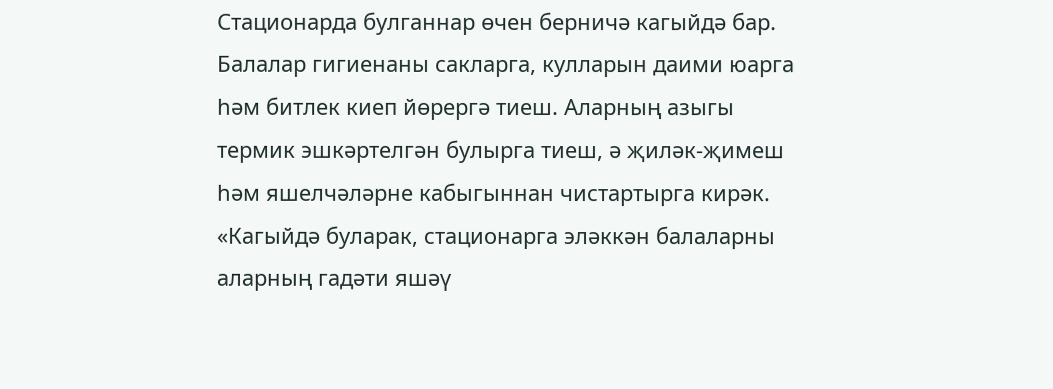Стационарда булганнар өчен берничә кагыйдә бар. Балалар гигиенаны сакларга, кулларын даими юарга һәм битлек киеп йөрергә тиеш. Аларның азыгы термик эшкәртелгән булырга тиеш, ә җиләк-җимеш һәм яшелчәләрне кабыгыннан чистартырга кирәк.
«Кагыйдә буларак, стационарга эләккән балаларны аларның гадәти яшәү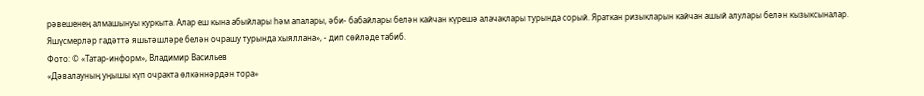рәвешенең алмашынуы куркыта. Алар еш кына абыйлары һәм апалары, әби- бабайлары белән кайчан күрешә алачаклары турында сорый. Яраткан ризыкларын кайчан ашый алулары белән кызыксыналар. Яшүсмерләр гадәттә яшьтәшләре белән очрашу турында хыяллана», - дип сөйләде табиб.
Фото: © «Татар-информ», Владимир Васильев
«Дәвалауның уңышы күп очракта өлкәннәрдән тора»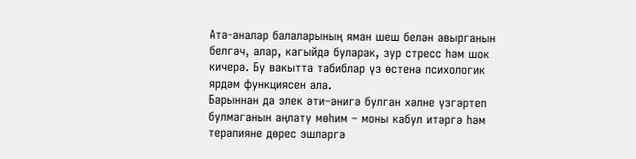Ата-аналар балаларының яман шеш белән авырганын белгәч, алар, кагыйдә буларак, зур стресс һәм шок кичерә. Бу вакытта табиблар үз өстенә психологик ярдәм функциясен ала.
Барыннан да элек әти–әнигә булган хәлне үзгәртеп булмаганын аңлату мөһим – моны кабул итәргә һәм терапияне дөрес эшләргә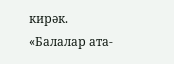кирәк.
«Балалар ата-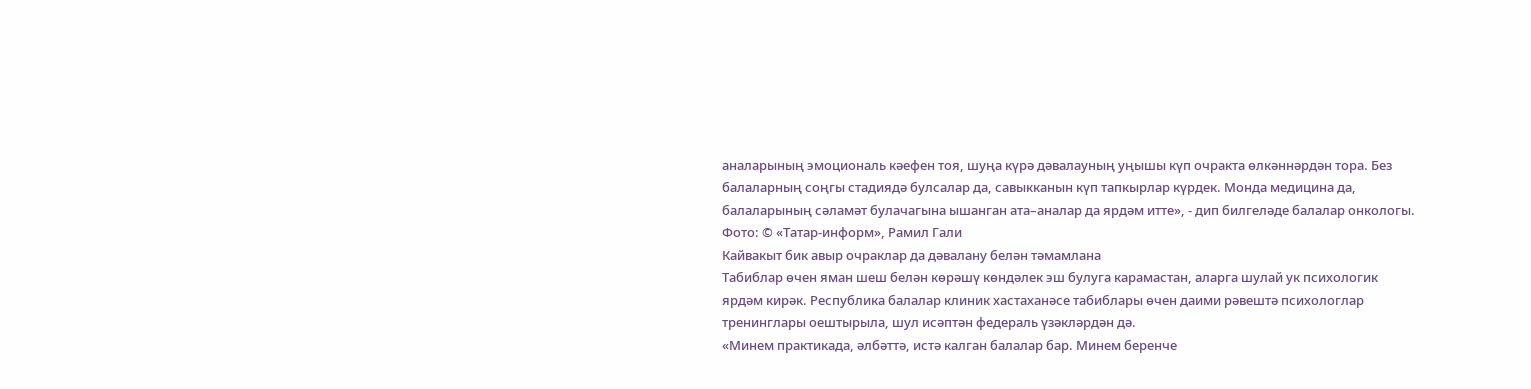аналарының эмоциональ кәефен тоя, шуңа күрә дәвалауның уңышы күп очракта өлкәннәрдән тора. Без балаларның соңгы стадиядә булсалар да, савыкканын күп тапкырлар күрдек. Монда медицина да, балаларының сәламәт булачагына ышанган ата–аналар да ярдәм итте», - дип билгеләде балалар онкологы.
Фото: © «Татар-информ», Рамил Гали
Кайвакыт бик авыр очраклар да дәвалану белән тәмамлана
Табиблар өчен яман шеш белән көрәшү көндәлек эш булуга карамастан, аларга шулай ук психологик ярдәм кирәк. Республика балалар клиник хастаханәсе табиблары өчен даими рәвештә психологлар тренинглары оештырыла, шул исәптән федераль үзәкләрдән дә.
«Минем практикада, әлбәттә, истә калган балалар бар. Минем беренче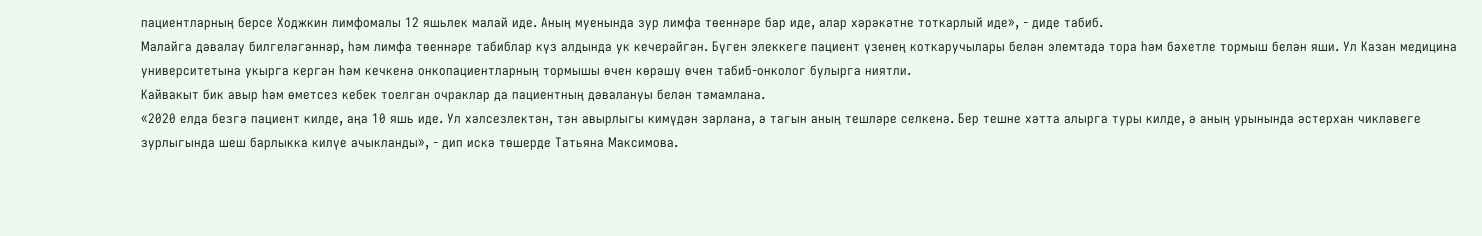пациентларның берсе Ходжкин лимфомалы 12 яшьлек малай иде. Аның муенында зур лимфа төеннәре бар иде, алар хәрәкәтне тоткарлый иде», - диде табиб.
Малайга дәвалау билгеләгәннәр, һәм лимфа төеннәре табиблар күз алдында ук кечерәйгән. Бүген элеккеге пациент үзенең коткаручылары белән элемтәдә тора һәм бәхетле тормыш белән яши. Ул Казан медицина университетына укырга кергән һәм кечкенә онкопациентларның тормышы өчен көрәшү өчен табиб-онколог булырга ниятли.
Кайвакыт бик авыр һәм өметсез кебек тоелган очраклар да пациентның дәвалануы белән тәмамлана.
«2020 елда безгә пациент килде, аңа 10 яшь иде. Ул хәлсезлектән, тән авырлыгы кимүдән зарлана, ә тагын аның тешләре селкенә. Бер тешне хәтта алырга туры килде, ә аның урынында әстерхан чикләвеге зурлыгында шеш барлыкка килүе ачыкланды», - дип искә төшерде Татьяна Максимова.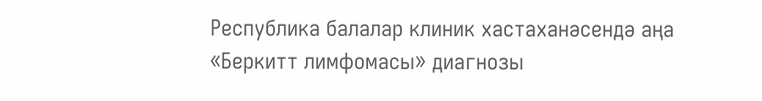Республика балалар клиник хастаханәсендә аңа «Беркитт лимфомасы» диагнозы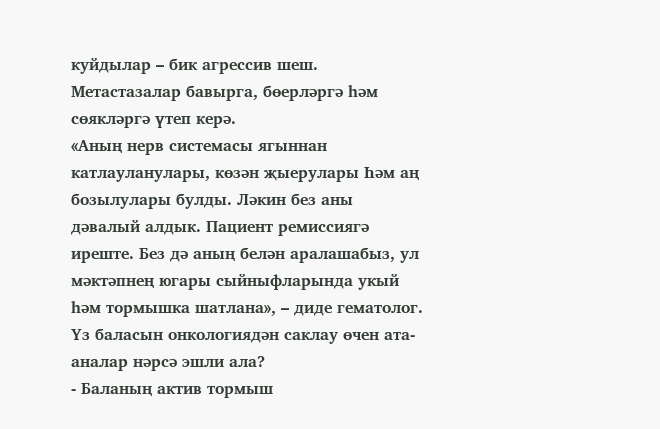куйдылар – бик агрессив шеш. Метастазалар бавырга, бөерләргә һәм сөякләргә үтеп керә.
«Аның нерв системасы ягыннан катлауланулары, көзән җыерулары Һәм аң бозылулары булды. Ләкин без аны дәвалый алдык. Пациент ремиссиягә иреште. Без дә аның белән аралашабыз, ул мәктәпнең югары сыйныфларында укый һәм тормышка шатлана», – диде гематолог.
Үз баласын онкологиядән саклау өчен ата-аналар нәрсә эшли ала?
- Баланың актив тормыш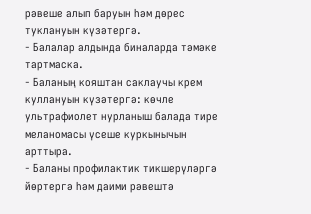рәвеше алып баруын һәм дөрес туклануын күзәтергә.
- Балалар алдында биналарда тәмәке тартмаска.
- Баланың кояштан саклаучы крем куллануын күзәтергә: көчле ультрафиолет нурланыш балада тире меланомасы үсеше куркынычын арттыра.
- Баланы профилактик тикшерүләргә йөртергә һәм даими рәвештә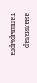анализлар тапшырырга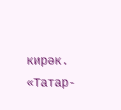кирәк.
«Татар-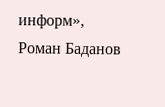информ», Роман Баданов